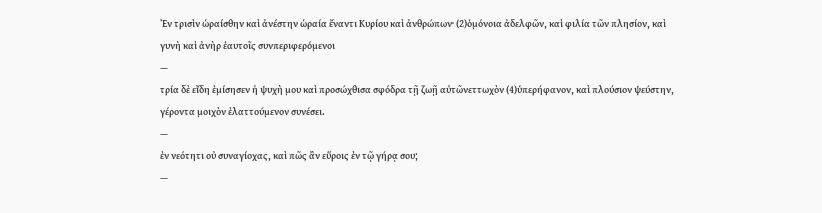Ἐν τρισὶν ὡραίσθην καὶ ἀνέστην ὡραία ἔναντι Κυρίου καὶ ἀνθρώπων· (2)ὁμόνοια ἀδελφῶν, καὶ φιλία τῶν πλησίον, καὶ γυνὴ καὶ ἀνὴρ ἑαυτοῖς συνπεριφερόμενοι
—
τρία δὲ εἴδη ἐμίσησεν ἡ ψυχὴ μου καὶ προσώχθισα σφόδρα τῇ ζωῇ αὐτῶνεττωχὸν (4)ὑπερήφανον, καὶ πλούσιον ψεύστην, γέροντα μοιχὸν ἐλαττούμενον συνέσει.
—
ἐν νεότητι οὐ συναγίοχας, καὶ πῶς ἂν εὕροις ἐν τῷ γήρᾳ σου;
—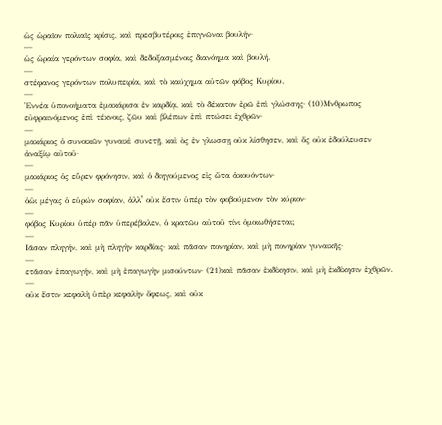ὡς ὡραῖον πολιαῖς κρίσις, καὶ πρεσβυτέροις ἐπιγνῶναι βουλήν·
—
ὡς ὡραία γερόντων σοφία, καὶ δεδοξασμένοις διανόημα καὶ βουλή.
—
στέφανος γερόντων πολυπειρία, καὶ τὸ καύχημα αὐτῶν φόβος Κυρίου.
—
Ἐννέα ὑπονοήματα ἐμακάρισα ἐν καρδίᾳ, καὶ τὸ δέκατον ἐρῶ ἐπὶ γλώσσης· (10)Μνθρωπος εὐφραινόμενος ἐπὶ τέκνοις, ζῶυ καὶ βλέπων ἐπὶ πτώσει ἐχθρῶν·
—
μακάριος ὁ συνοικῶν γυναικὶ συνετῇ, καὶ ὸς ἐν γλωσσῃ οὐκ λίσθησεν, καὶ ὅς οὐκ ἐδούλευσεν ἀναξίῳ αὐτοῦ·
—
μακάριος ὁς εὗρεν φρόνησιν, καὶ ὁ διηγούμενος εἰς ὥτα ἀκουόντων·
—
ὁὡι μέγας ὁ εὑρών σοφίαν, ἀλλʼ οὐκ ἔστιν ὑπέρ τὸν φοβούμενον τὸν κύριον·
—
φόβος Κυρίου ὑπέρ πᾶν ὑπερέβαλεν, ὁ κρατῶυ αὐτοῦ τίνι ὁμοιωθήσεται;
—
Ιᾶσαν πληγήν, καὶ μὴ πληγὴν καρδίας· καὶ πᾶσαν πονηρίαν, καὶ μὴ πονηρίαν γυναικῆς·
—
ετᾶσαν ἐπαγωγήν, καὶ μὴ ἐπαγωγὴν μισούντων· (21)καὶ πᾶσαν ἐκδίκησιν, καὶ μὴ ἐκδίκησιν ἐχθρῶν.
—
οὐκ ἔστιν κεφαλὴ ὑπὲρ κεφαλὴν ὄφεως, καὶ οὐκ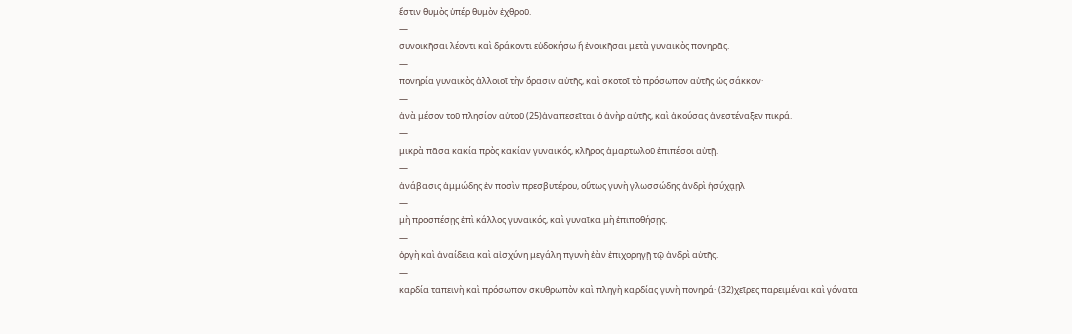ἔστιν θυμὸς ὑπέρ θυμὸν ἐχθροῦ.
—
συνοικῆσαι λέοντι καὶ δράκοντι εὐδοκήσω ἤ ἐνοικῆσαι μετὰ γυναικὸς πονηρᾶς.
—
πονηρία γυναικὸς ἀλλοιοῖ τὴν ὄρασιν αὐτῆς, καὶ σκοτοῖ τὸ πρόσωπον αὐτῆς ὡς σάκκον·
—
ἀνὰ μέσον τοῦ πλησίον αὐτοῦ (25)ἀναπεσεῖται ὁ ἀνὴρ αὐτῆς, καὶ ἀκούσας ἀνεστέναξεν πικρά.
—
μικρὰ πᾶσα κακία πρὸς κακίαν γυναικός, κλῆρος ἁμαρτωλοῦ ἐπιπέσοι αὐτῇ.
—
ἀνάβασις ἀμμώδης ἐν ποσὶν πρεσβυτέρου, οὕτως γυνὴ γλωσσώδης ἀνδρὶ ἡσύχᾳῃλ
—
μὴ προσπέσῃς ἐπὶ κάλλος γυναικός, καὶ γυναῖκα μὴ ἐπιποθήσῃς.
—
ὀργὴ καὶ ἀναίδεια καὶ αἰσχύνη μεγάλη πγυνὴ ἐὰν ἐπιχορηγῇ τῷ ἀνδρὶ αὐτῆς.
—
καρδία ταπεινὴ καὶ πρόσωπον σκυθρωπὸν καὶ πληγὴ καρδίας γυνὴ πονηρά· (32)χεῖρες παρειμέναι καὶ γόνατα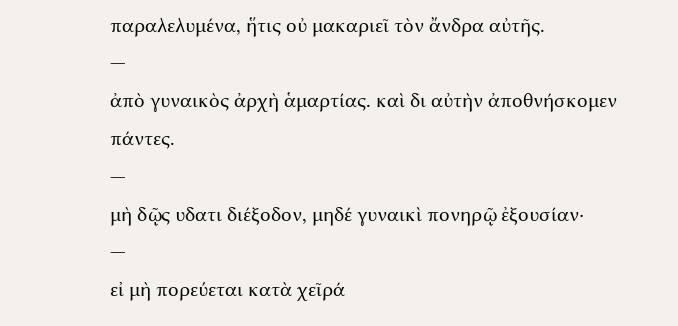παραλελυμένα, ἥτις οὐ μακαριεῖ τὸν ἄνδρα αὐτῆς.
—
ἀπὸ γυναικὸς ἀρχὴ ἁμαρτίας. καὶ δι αὐτὴν ἀποθνήσκομεν πάντες.
—
μὴ δῷς υδατι διέξοδον, μηδέ γυναικὶ πονηρῷ ἐξουσίαν·
—
εἰ μὴ πορεύεται κατὰ χεῖρά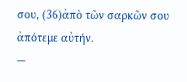σου, (36)ἀπὸ τῶν σαρκῶν σου ἀπότεμε αὐτήν.
—